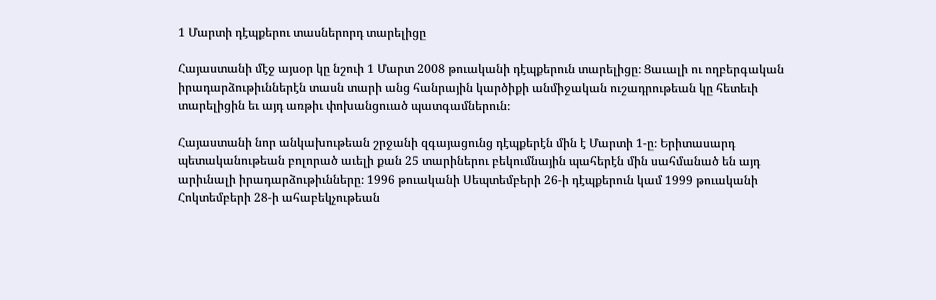1 Մարտի դէպքերու տասներորդ տարելիցը

Հայաստանի մէջ այսօր կը նշուի 1 Մարտ 2008 թուականի դէպքերուն տարելիցը։ Ցաւալի ու ողբերգական իրադարձութիւններէն տասն տարի անց հանրային կարծիքի անմիջական ուշադրութեան կը հետեւի տարելիցին եւ այդ առթիւ փոխանցուած պատգամներուն։

Հայաստանի նոր անկախութեան շրջանի զգայացունց դէպքերէն մին է Մարտի 1-ը։ Երիտասարդ պետականութեան բոլորած աւելի քան 25 տարիներու բեկումնային պահերէն մին սահմանած են այդ արիւնալի իրադարձութիւնները։ 1996 թուականի Սեպտեմբերի 26-ի դէպքերուն կամ 1999 թուականի Հոկտեմբերի 28-ի ահաբեկչութեան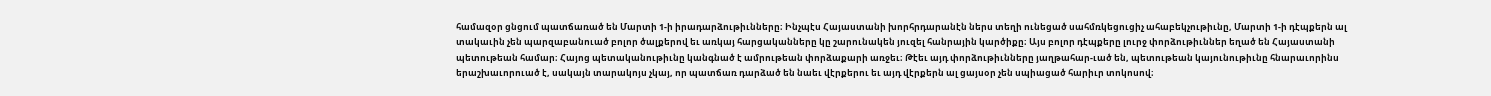համազօր ցնցում պատճառած են Մարտի 1-ի իրադարձութիւնները։ Ինչպէս Հայաստանի խորհրդարանէն ներս տեղի ունեցած սահմռկեցուցիչ ահաբեկչութիւնը, Մարտի 1-ի դէպքերն ալ տակաւին չեն պարզաբանուած բոլոր ծալքերով եւ առկայ հարցականները կը շարունակեն յուզել հանրային կարծիքը։ Այս բոլոր դէպքերը լուրջ փորձութիւններ եղած են Հայաստանի պետութեան համար։ Հայոց պետականութիւնը կանգնած է ամրութեան փորձաքարի առջեւ։ Թէեւ այդ փորձութիւնները յաղթահար-ւած են, պետութեան կայունութիւնը հնարաւորինս երաշխաւորուած է, սակայն տարակոյս չկայ, որ պատճառ դարձած են նաեւ վէրքերու եւ այդ վէրքերն ալ ցայսօր չեն սպիացած հարիւր տոկոսով։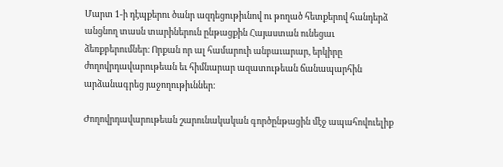Մարտ 1-ի դէպքերու ծանր ազդեցութիւնով ու թողած հետքերով հանդերձ անցնող տասն տարիներուն ընթացքին Հայաստան ունեցաւ ձեռքբերումներ։ Որքան որ ալ համարուի անբաւարար, երկիրը ժողովրդավարութեան եւ հիմնարար ազատութեան ճանապարհին արձանագրեց յաջողութիւններ։

Ժողովրդավարութեան շարունակական գործընթացին մէջ ապահովուելիք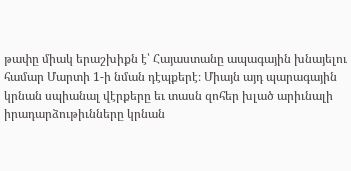թափը միակ երաշխիքն է՝ Հայաստանը ապագային խնայելու համար Մարտի 1-ի նման դէպքերէ։ Միայն այդ պարագային կրնան սպիանալ վէրքերը եւ տասն զոհեր խլած արիւնալի իրադարձութիւնները կրնան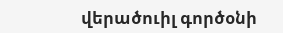վերածուիլ գործօնի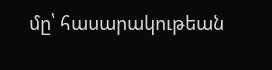մը՝ հասարակութեան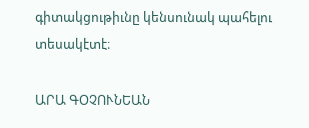գիտակցութիւնը կենսունակ պահելու տեսակէտէ։

ԱՐԱ ԳՕՉՈՒՆԵԱՆ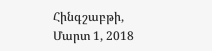Հինգշաբթի, Մարտ 1, 2018